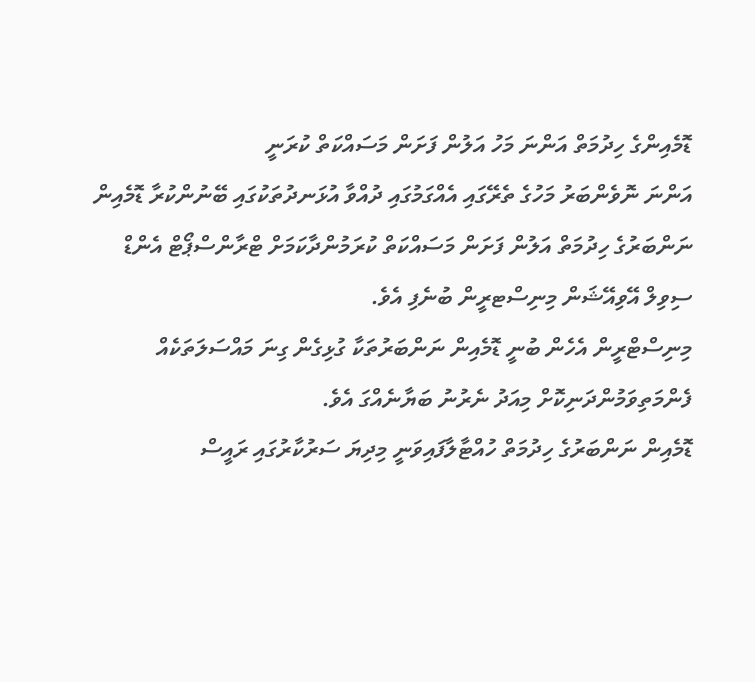ޑޮމެއިންގެ ހިދުމަތް އަންނަ މަހު އަލުން ފަށަން މަސައްކަތް ކުރަނީ
އަންނަ ނޮވެންބަރު މަހުގެ ތެރޭގައި އެއްގަމުގައި ދުއްވާ އުޅަނދުތަކުގައި ބޭނުންކުރާ ޑޮމެއިން ނަންބަރުގެ ހިދުމަތް އަލުން ފަށަން މަސައްކަތް ކުރަމުންދާކަމަށް ޓްރާންސްޕޯޓް އެންޑް ސިވިލް އޭވިއޭޝަން މިނިސްޓރީން ބުނެފި އެވެ.
މިނިސްޓްރީން އެހެން ބުނީ ޑޮމެއިން ނަންބަރުތަކާ ގުޅިގެން ގިނަ މައްސަލަތަކެއް ފެންމަތިވަމުންދަނިކޮށް މިއަދު ނެރުނު ބަޔާނެއްގަ އެވެ.
ޑޮމެއިން ނަންބަރުގެ ހިދުމަތް ހުއްޓާލާފައިވަނީ މިދިޔަ ސަރުކާރުގައި ރައީސް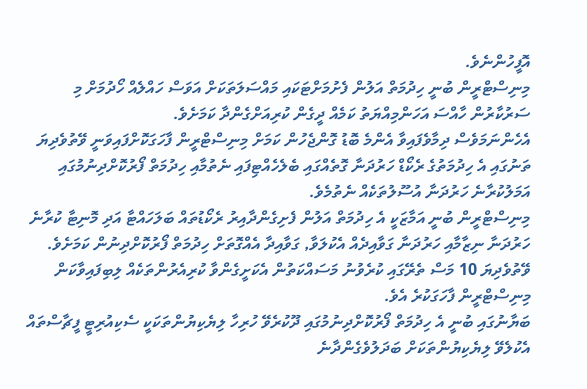އޮފީހުންނެވެ.
މިނިސްޓްރީން ބުނީ ހިދުމަތް އަލުން ފެށުމަށްޓަކައި މައްސަލަތަކަށް އަވަސް ހައްލެއް ހޯދުމަށް މި ސަރުކާރުން ހާއްސަ އަހަންމިއްޔަތު ކަމެއް ދީގެން ކުރިއަށްގެންދާ ކަމަށެވެ.
އެހެންނަމަވެސް ދިމާވެފައިވާ އެންމެ ބޮޑު ގޮންޖެހުން ކަމަށް މިނިސްޓްރީން ފާހަގަކޮށްފައިވަނީ ވޭތުވެދިޔަ ތަނުގައި އެ ހިދުމަތުގެ ރެކޯޑް ހަރުދަނާ ގޮތެއްގައި ބެލެހެއްޓިފައި ނެތުމާއި ހިދުމަތް ފޯރުކޮށްދިނުމުގައި އަމަލުކުރާނެ ހަރުދަނާ އުސޫލުތަކެއް ނެތުމެވެ.
މިނިސްޓްރީން ބުނީ އަމާޒަކީ އެ ހިދުމަތް އަލުން ފެށިގެންދާއިރު ރެކޯޑުތައް ބަލަހައްޓާ އަދި މޮނިޓާ ކުރާނެ ހަރުދަނާ ނިޒާމާއި ހަރުދަނާ ގަވާއިދެއް އެކުލަވާ, ގަވާއިދާ އެއްގޮތަށް ހިދުމަތް ފޯރުކޮށްދިނުން ކަމަށެވެ.
ވޭތުވެދިޔަ 10 މަސް ތެރޭގައި ކުރެވުނު މަސައްކަތުން އެކަށީގެންވާ ކުރިއެރުންތަކެއް ލިބިފައިވާކަން މިނިސްޓްރީން ފާހަގަކުރެ އެވެ.
ބަޔާނުގައި ބުނީ އެ ހިދުމަތް ފޯރުކޮށްދިނުމުގައި ދޫކުރެވޭ ހުރިހާ ލިޔެކިޔުންތަކަކީ ސެކިއުރިޓީ ފީޗާސްތައް އެކުލެވޭ ލިޔެކިޔުންތަކަށް ބަދަލުވެގެންދާނެ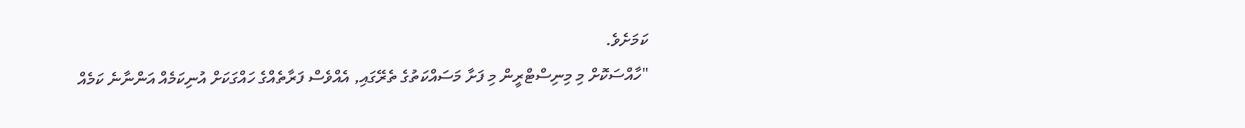ކަމަށެވެ.
"ހާއްސަކޮށް މި މިނިސްޓްރީން މި ފަށާ މަސައްކަތުގެ ތެރޭގައި, އެއްވެސް ފަރާތެއްގެ ހައްގަކަށް އުނިކަމެއް އަންނާނެ ކަމެއް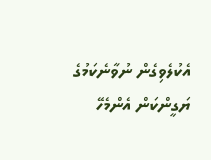އެކުލެވިގެން ނުވާނެކަމުގެ ޔަގީންކަން އެންމެހޭ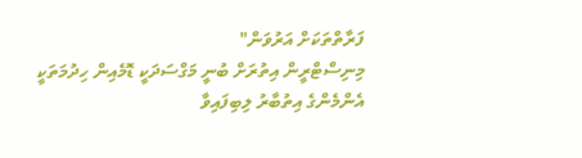ފަރާތްތަކަށް އަރުވަން"
މިނިސްޓްރީން އިތުރަށް ބުނީ މަގްސަދަކީ ޑޮމެއިން ހިދުމަތަކީ އެންމެންގެ އިތުބާރު ލިބިފައިވާ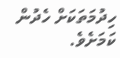ހިދުމަތަކަށް ހެދުން ކަމަށެވެ.